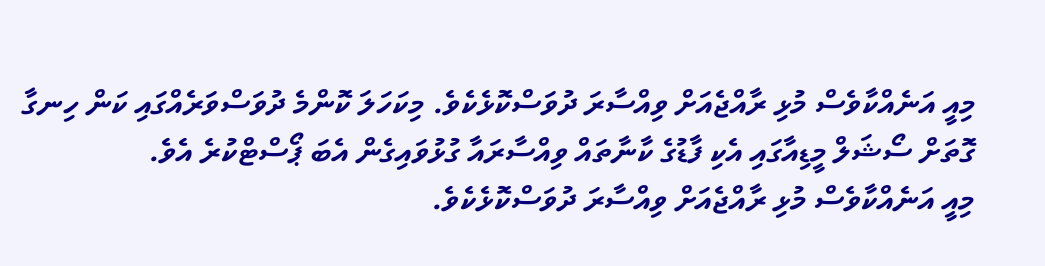މިއީ އަނެއްކާވެސް މުޅި ރާއްޖެއަށް ވިއްސާރަ ދުވަސްކޮޅެކެވެ. މިކަހަލަ ކޮންމެ ދުވަސްވަރެއްގައި ކަން ހިނގާ ގޮތަށް ސޯޝަލް މީޑިއާގައި އެކި ފާޑުގެ ކާނާތައް ވިއްސާރައާ ގުޅުވައިގެން އެބަ ޕޯސްޓްކުރެ އެވެ.
މިއީ އަނެއްކާވެސް މުޅި ރާއްޖެއަށް ވިއްސާރަ ދުވަސްކޮޅެކެވެ.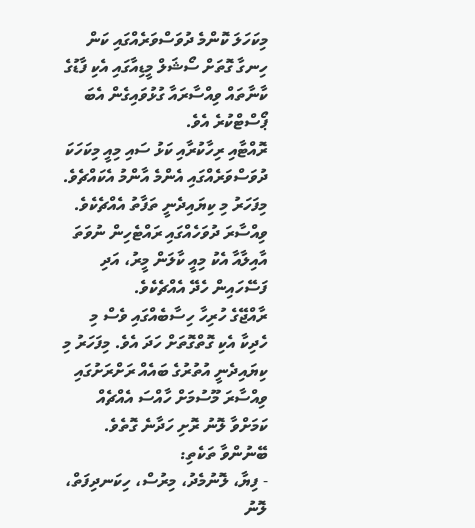މިކަހަލަ ކޮންމެ ދުވަސްވަރެއްގައި ކަން ހިނގާ ގޮތަށް ސޯޝަލް މީޑިއާގައި އެކި ފާޑުގެ ކާނާތައް ވިއްސާރައާ ގުޅުވައިގެން އެބަ ޕޯސްޓްކުރެ އެވެ.
ރޮއްޓާއި ރިހާކުރާއި ކަޅު ސައި މިއީ މިކަހަކަ ދުވަސްވަރެއްގައި އެންމެ އާންމު އެކައްޗެވެ.
މިފަހަރު މި ކިޔައިދެނީ ތަފާތު އެއްޗެކެވެ. ވިއްސާރަ ދުވަހެއްގައި ރައްޓެހިން ނުވަތަ އާއިލާއާ އެކު މިއީ ކާލަން މީރު، އަދި ފަސޭހައިން ހެދޭ އެއްޗެކެވެ.
ރާއްޖޭގެ ހުރިހާ ހިސާބެއްގައި ވެސް މި ހެދިކާ އެކި ގޮތްގޮތަށް ހަދަ އެވެ. މިފަހަރު މި ކިޔައިދެނީ އުތުރުގެ ބައެއް ރަށްރަށުގައި ވިއްސާރަ މޫސުމަށް ހާއްސަ އެއްޗެއް ކަމަށްވާ ލޮނު ރޮށި ހަދާނެ ގޮތެވެ.
ބޭނުންވާ ތަކެތި:
- ފިޔާ، ލޮނުމެދު، މިރުސް، ހިކަނދިފަތް، ލޮނު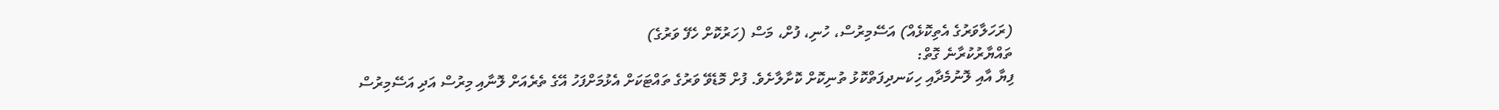(ރަހަލާވަރުގެ އެތިކޮޅެއް) އަސޭމިރުސް، ހުނި، ފުށް، މަސް (ހަރުކޮށް ހެފޭ ވަރުގެ)
ތައްޔާރުކުރާނެ ގޮތް:
ފިޔާ އާއި ލޮނުމެދާއި ހިކަނދިފަތްކޮޅު ތުނިކޮށް ކޮށާލާށެވެ. ފުށް މޮޑެވޭ ވަރުގެ ތައްޓަކަށް އެޅުމަށްފަހު އޭގެ ތެރެއަށް ލޮނާއި މިރުސް އަދި އަސޭމިރުސް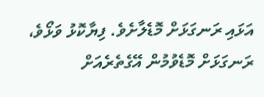އަޅައި ރަނގަޅަށް މޮޑެލާށެވެ. ފިޔާކޮޅު ވަޅޯވެ، ރަނގަޅަށް މޮޑެވުމުން އޭގެތެރެއަށް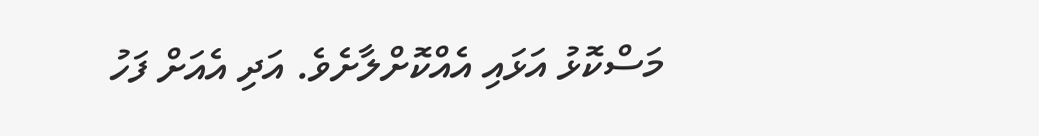މަސްކޮޅު އަޅައި އެއްކޮށްލާށެވެ. އަދި އެއަށް ފަހު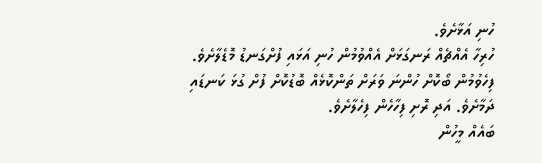ހުނި އަޅާށެވެ.
ހުރިހާ އެއްޗެއް ރަނގަޅަށް އެއްވުމުން ހުނި އަޅައި ފުށްގަނޑު މޮޑެލާށެވެ. ފިހެވުމުން ބޯކޮށް ހުންނަ ވަރަށް ތަންކޮޅެއް ބޮޑުކޮށް ފުށް ގުޅަ ކަނޑައި ދަމާށެވެ. އަދި ރޮށި ފިހާހެން ފިހެލާށެވެ.
ބައެއް މީހުން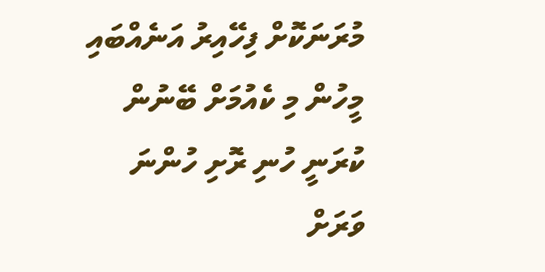މުރަނަކޮށް ފިހޭއިރު އަނެއްބައި މީހުން މި ކެއުމަށް ބޭނުން ކުރަނީ ހުނި ރޮށި ހުންނަ ވަރަށް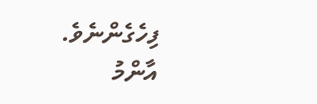ފިހެގެންނެވެ.
އާންމު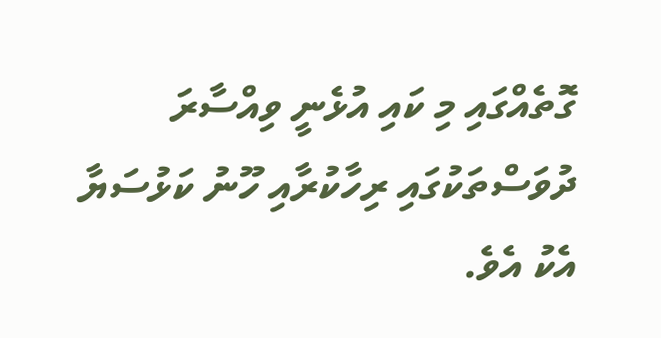ގޮތެއްގައި މި ކައި އުޅެނީ ވިއްސާރަ ދުވަސްތަކުގައި ރިހާކުރާއި ހޫނު ކަޅުސަޔާ އެކު އެވެ.